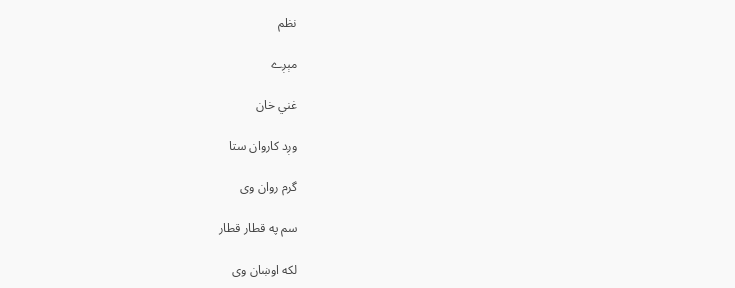نظم

مېږے

غني خان

وږد کاروان ستا

گرم روان وی

سم په قطار قطار

لکه اوښان وی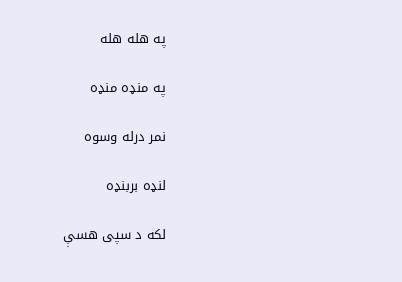په هله هله

په منډه منډه

نمر درله وسوه

لنډه بربنډه

لکه د سپی هسې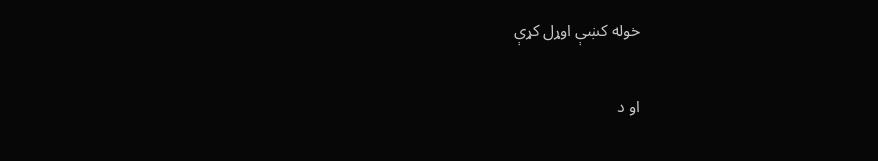خوله کښې اوړل کړې

او د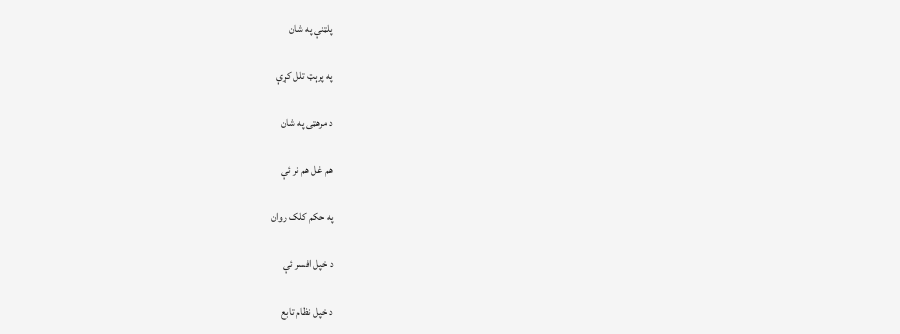پلټنې په شان

په پرېټ تلل کړې

د مرهټی په شان

هم غل هم نر ئې

په حکم کلک روان

د خپل افسر ئې

د خپل نظام تابع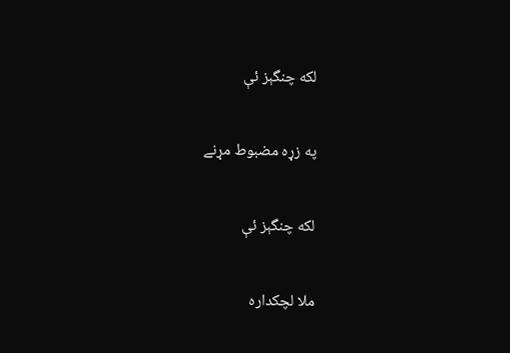لکه چنگېز ئې

په زړه مضبوط مړنے

لکه چنگېز ئې

ملا لچکداره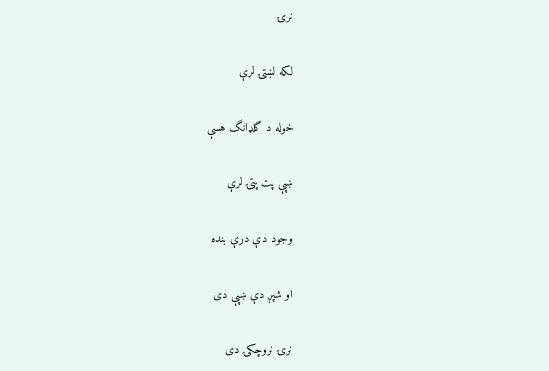نرۍ

لکه لښتۍ لرې

خوله د گلډانگ هسې

ښپې پت پتۍ لرې

وجود دې درې بنده

او شپږ دې ښپې دی

نرۍ نروچکۍ دی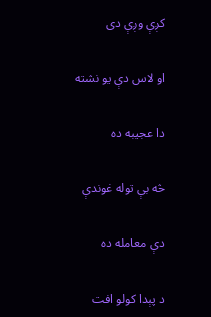کږې وږې دی

او لاس دې يو نشته

دا عجيبه ده

څه بې توله غوندې

دې معامله ده

د پېدا کولو افت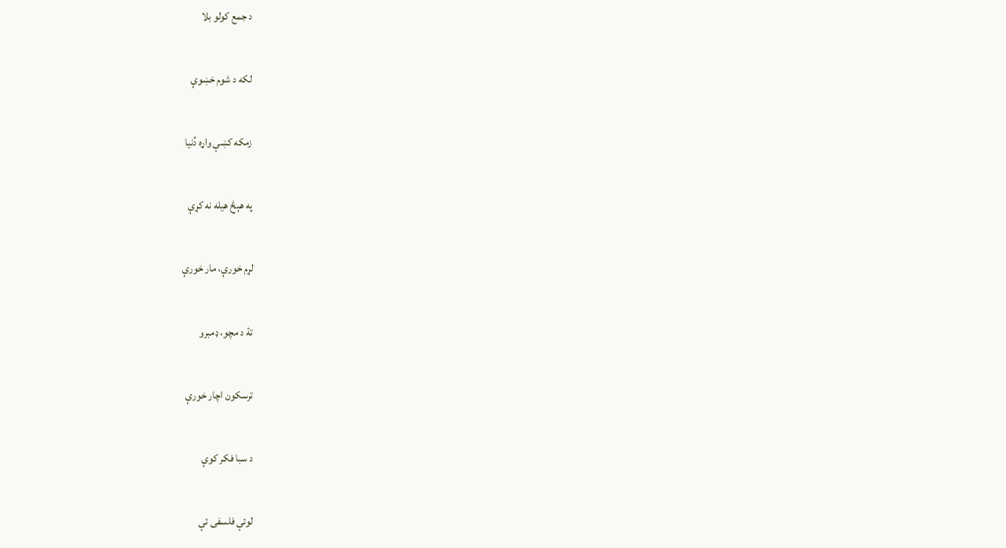د جمع کولو بلا

لکه د شوم خښوې

زمکه کښې واړه دُنيا

په هېڅ هيله نه کړې

لړم خورې، مار خورې

تۀ د مچو، ډمبرو

ترسکون اچار خورې

د سبا فکر کوې

لوئې فلسفی ئې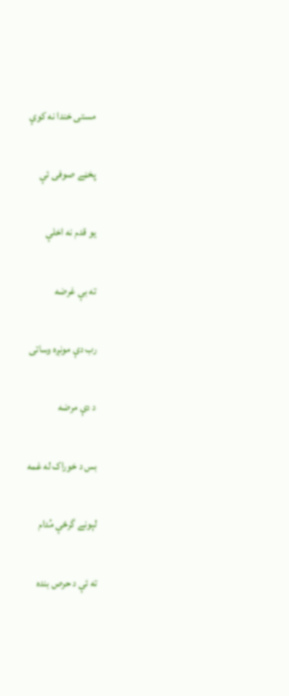مستی خندا نه کوې

پخڼے صوفی ئې

يو قدم نه اخلې

ته بې غرضه

رب دې مونږه وساتی

د دې مرضه

بس د خوراک له غمه

لېونے گرځې مُدام

ته ئې د حرص بنده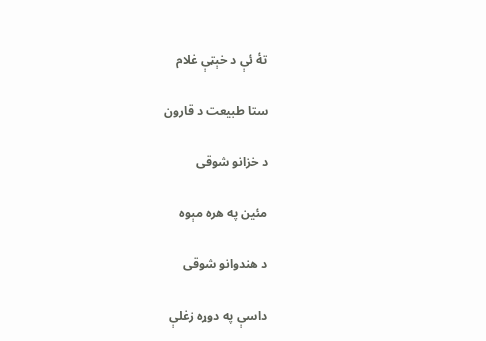تۀ ئې د خېټې غلام

ستا طبيعت د قارون

د خزانو شوقی

مئين په هره مېوه

د هندوانو شوقی

داسې په دوړه زغلې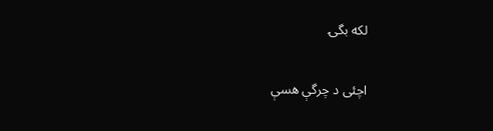لکه بگۍ

اچئی د چرگې هسې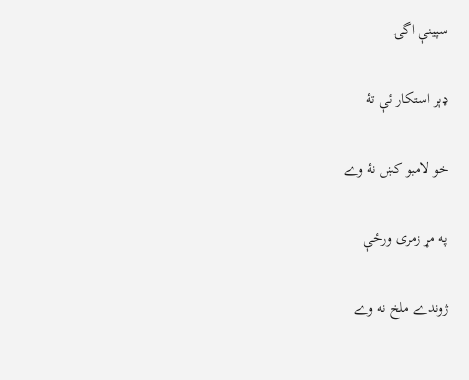سپينې اگۍ

ډېر استکار ئې تۀ

خو لامبو کښ نۀ وے

په مړ زمری ورځې

ژوندے ملخ نه وے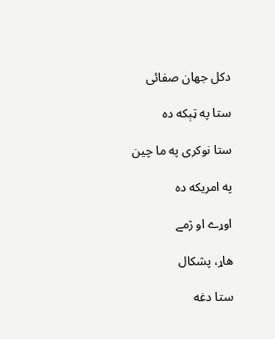دکل جهان صفائی

ستا په ټېکه ده

ستا نوکری په ما چين

په امريکه ده

اوړے او ژمے

هاړ، پشکال

ستا دغه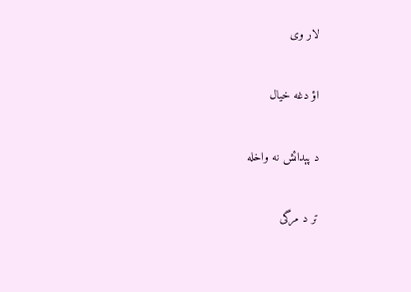لار وی

اؤ دغه خيال

د پېدائش نه واخله

تر د مرگی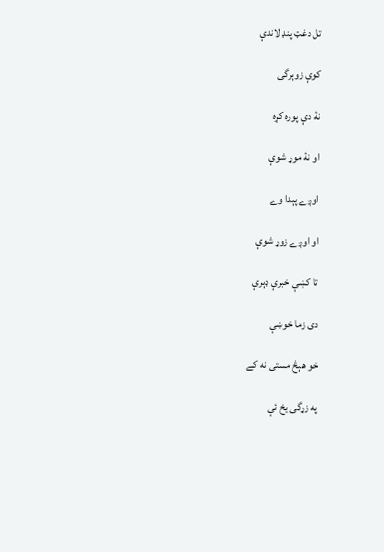تل دغټ پنډ لاندې

کوې زوېرگی

نۀ دې پوره کړه

او نۀ موړ شوې

اوږے پېدا وے

او اوږے زوړ شوې

تا کښې خبرې ډېرې

دی زما خوښې

خو هېڅ مستی نه کے

په زړگی يخ ئې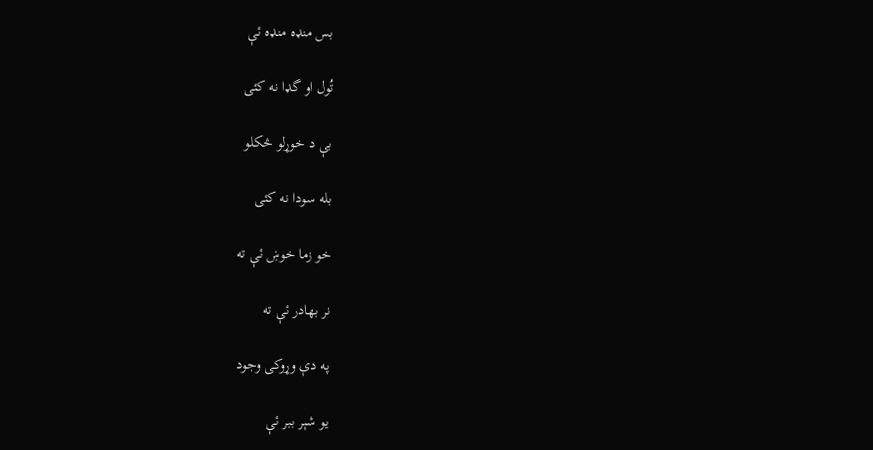بس منډه منډه ئې

تُول او گډا نه کئی

بې د خوړلو څکلو

بله سودا نه کئی

خو زما خوښ ئې ته

نر بهادر ئې ته

په دې وړوکی وجود

يو شېر ببر ئې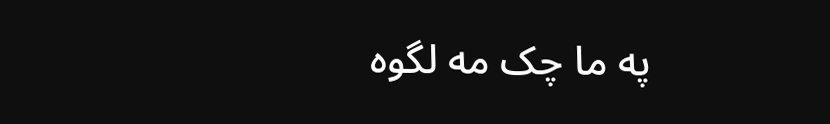په ما چک مه لگوه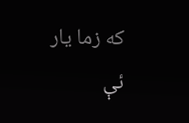که زما يار ئې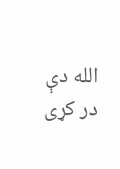الله دې در کړی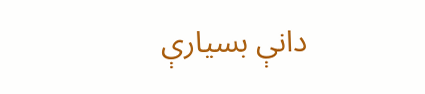دانې بسيارې